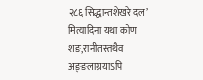२८६ सिद्धान्तशेखरे दल’ मित्यादिना यथा कोण शङ,रानीतस्तथैव अङ्ङलाग्रयाऽपि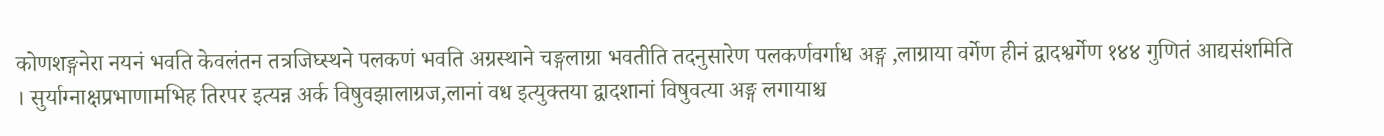कोणशङ्गनेरा नयनं भवति केवलंतन तत्रजिघ्स्थने पलकणं भवति अग्रस्थाने चङ्गलाग्रा भवतीति तदनुसारेण पलकर्णवर्गाध अङ्ग ,लाग्राया वर्गेण हीनं द्वादश्वर्गेण १४४ गुणितं आद्यसंशमिति । सुर्याग्नाक्षप्रभाणामभिह तिरपर इत्यन्न अर्क विषुवझालाग्रज,लानां वध इत्युक्तया द्वादशानां विषुवत्या अङ्ग लगायाश्च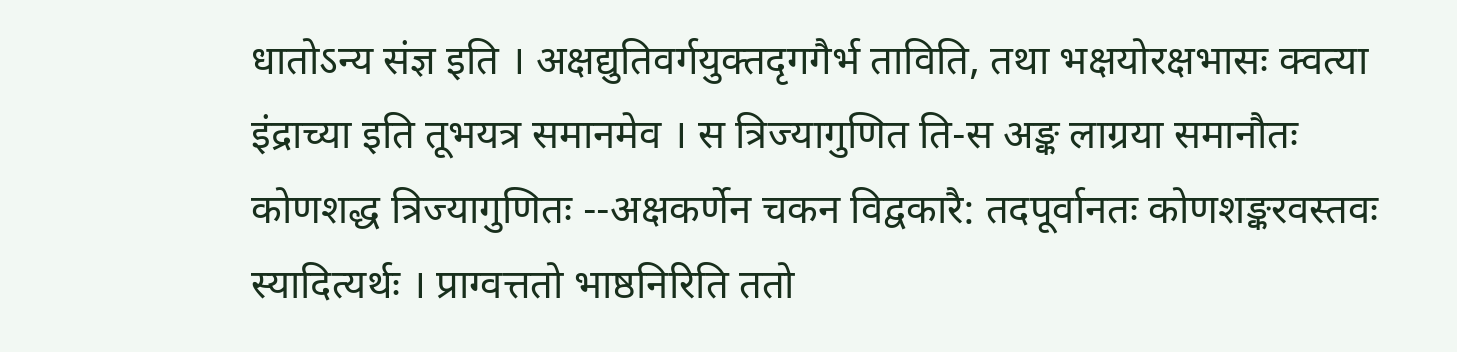धातोऽन्य संज्ञ इति । अक्षद्युतिवर्गयुक्तदृगगैर्भ ताविति, तथा भक्षयोरक्षभासः क्वत्या इंद्राच्या इति तूभयत्र समानमेव । स त्रिज्यागुणित ति-स अङ्क लाग्रया समानौतः कोणशद्ध त्रिज्यागुणितः --अक्षकर्णेन चकन विद्वकारै: तदपूर्वानतः कोणशङ्करवस्तवः स्यादित्यर्थः । प्राग्वत्ततो भाष्ठनिरिति ततो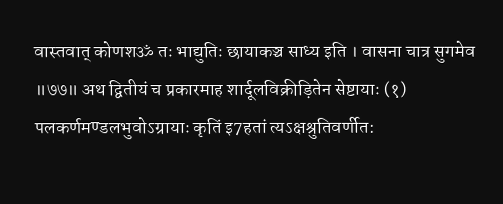वास्तवात् कोणशॐ तः भाद्युतिः छायाकञ्च साध्य इति । वासना चात्र सुगमेव ॥७७॥ अथ द्वितीयं च प्रकारमाह शार्दूलविक्रीड़ितेन सेष्टायाः (१) पलकर्णमण्डलभुवोऽग्रायाः कृतिं इ7हतां त्यऽक्षश्रुतिवर्णीत: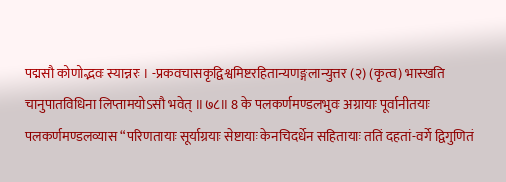पद्मसौ कोणोद्भवः स्यान्नरः । -प्रकवचासकृद्विश्वमिष्टरहितान्यणङ्गलान्युत्तर (२) (कृत्व) भास्खति चानुपातविधिना लिप्तामयोऽसौ भवेत् ॥७८॥ 8 के पलकर्णमण्डलभुवः अग्रायाः पूर्वानीतयाः पलकर्णमण्डलव्यास “परिणतायाः सूर्याग्रयाः सेष्टायाः केनचिदर्धेन सहितायाः ततिं दहतां-वर्गे द्विगुणितं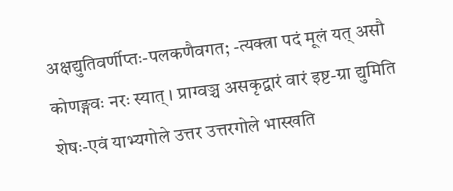अक्षद्युतिवर्णीप्तः-पलकणैवगत; -त्यक्त्रा पदं मूलं यत् असौ कोणङ्गवः नरः स्यात् । प्राग्वञ्च असकृद्वारं वारं इष्ट-ग्रा द्युमिति शेषः-एवं याभ्यगोले उत्तर उत्तरगोले भास्खति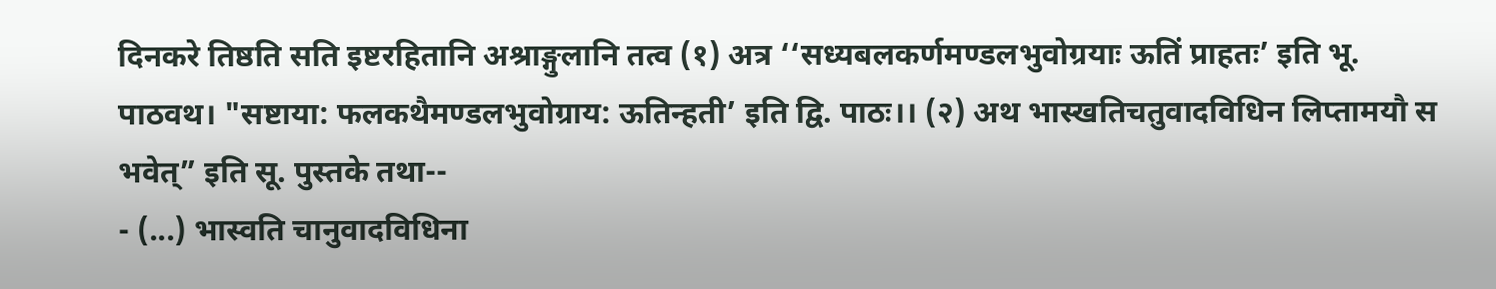दिनकरे तिष्ठति सति इष्टरहितानि अश्राङ्गुलानि तत्व (१) अत्र ‘‘सध्यबलकर्णमण्डलभुवोग्रयाः ऊतिं प्राहतः’ इति भू. पाठवथ। "सष्टाया: फलकथैमण्डलभुवोग्राय: ऊतिन्हती’ इति द्वि. पाठः।। (२) अथ भास्खतिचतुवादविधिन लिप्तामयौ स भवेत्” इति सू. पुस्तके तथा--
- (...) भास्वति चानुवादविधिना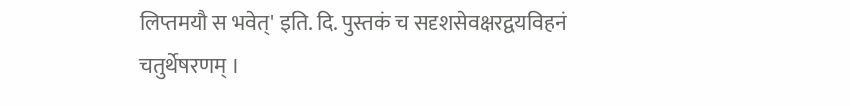लिप्तमयौ स भवेत्' इति. दि. पुस्तकं च सदृशसेवक्षरद्वयविहनं
चतुर्थेषरणम् ।